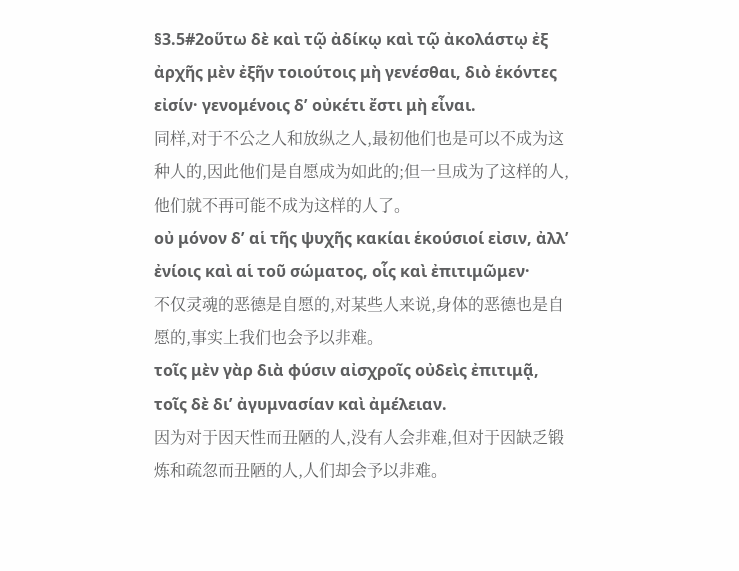§3.5#2οὕτω δὲ καὶ τῷ ἀδίκῳ καὶ τῷ ἀκολάστῳ ἐξ ἀρχῆς μὲν ἐξῆν τοιούτοις μὴ γενέσθαι, διὸ ἑκόντες εἰσίν· γενομένοις δʼ οὐκέτι ἔστι μὴ εἶναι.
同样,对于不公之人和放纵之人,最初他们也是可以不成为这种人的,因此他们是自愿成为如此的;但一旦成为了这样的人,他们就不再可能不成为这样的人了。
οὐ μόνον δʼ αἱ τῆς ψυχῆς κακίαι ἑκούσιοί εἰσιν, ἀλλʼ ἐνίοις καὶ αἱ τοῦ σώματος, οἷς καὶ ἐπιτιμῶμεν·
不仅灵魂的恶德是自愿的,对某些人来说,身体的恶德也是自愿的,事实上我们也会予以非难。
τοῖς μὲν γὰρ διὰ φύσιν αἰσχροῖς οὐδεὶς ἐπιτιμᾷ, τοῖς δὲ διʼ ἀγυμνασίαν καὶ ἀμέλειαν.
因为对于因天性而丑陋的人,没有人会非难,但对于因缺乏锻炼和疏忽而丑陋的人,人们却会予以非难。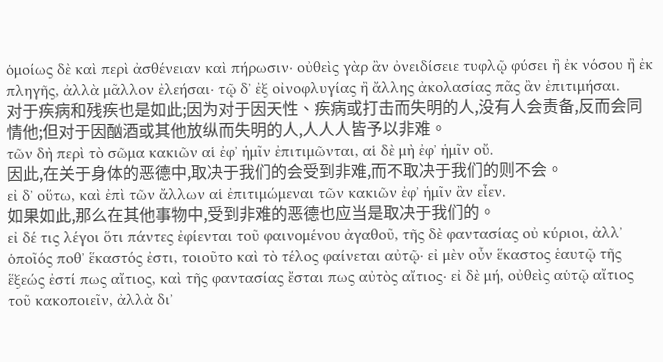ὁμοίως δὲ καὶ περὶ ἀσθένειαν καὶ πήρωσιν· οὐθεὶς γὰρ ἂν ὀνειδίσειε τυφλῷ φύσει ἢ ἐκ νόσου ἢ ἐκ πληγῆς, ἀλλὰ μᾶλλον ἐλεήσαι· τῷ δʼ ἐξ οἰνοφλυγίας ἢ ἄλλης ἀκολασίας πᾶς ἂν ἐπιτιμήσαι.
对于疾病和残疾也是如此;因为对于因天性、疾病或打击而失明的人,没有人会责备,反而会同情他;但对于因酗酒或其他放纵而失明的人,人人人皆予以非难。
τῶν δὴ περὶ τὸ σῶμα κακιῶν αἱ ἐφʼ ἡμῖν ἐπιτιμῶνται, αἱ δὲ μὴ ἐφʼ ἡμῖν οὔ.
因此,在关于身体的恶德中,取决于我们的会受到非难,而不取决于我们的则不会。
εἰ δʼ οὕτω, καὶ ἐπὶ τῶν ἄλλων αἱ ἐπιτιμώμεναι τῶν κακιῶν ἐφʼ ἡμῖν ἂν εἶεν.
如果如此,那么在其他事物中,受到非难的恶德也应当是取决于我们的。
εἰ δέ τις λέγοι ὅτι πάντες ἐφίενται τοῦ φαινομένου ἀγαθοῦ, τῆς δὲ φαντασίας οὐ κύριοι, ἀλλʼ ὁποῖός ποθʼ ἕκαστός ἐστι, τοιοῦτο καὶ τὸ τέλος φαίνεται αὐτῷ· εἰ μὲν οὖν ἕκαστος ἑαυτῷ τῆς ἕξεώς ἐστί πως αἴτιος, καὶ τῆς φαντασίας ἔσται πως αὐτὸς αἴτιος· εἰ δὲ μή, οὐθεὶς αὑτῷ αἴτιος τοῦ κακοποιεῖν, ἀλλὰ διʼ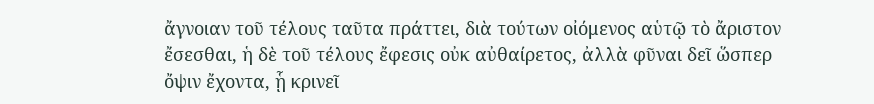ἄγνοιαν τοῦ τέλους ταῦτα πράττει, διὰ τούτων οἰόμενος αὑτῷ τὸ ἄριστον ἔσεσθαι, ἡ δὲ τοῦ τέλους ἔφεσις οὐκ αὐθαίρετος, ἀλλὰ φῦναι δεῖ ὥσπερ ὄψιν ἔχοντα, ᾗ κρινεῖ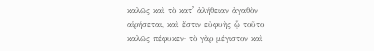καλῶς καὶ τὸ κατʼ ἀλήθειαν ἀγαθὸν αἱρήσεται, καὶ ἔστιν εὐφυὴς ᾧ τοῦτο καλῶς πέφυκεν· τὸ γὰρ μέγιστον καὶ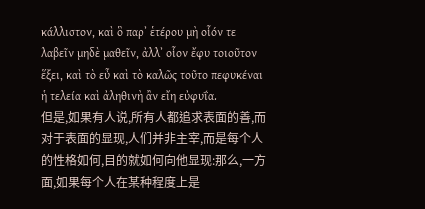κάλλιστον, καὶ ὃ παρʼ ἑτέρου μὴ οἷόν τε λαβεῖν μηδὲ μαθεῖν, ἀλλʼ οἷον ἔφυ τοιοῦτον ἕξει, καὶ τὸ εὖ καὶ τὸ καλῶς τοῦτο πεφυκέναι ἡ τελεία καὶ ἀληθινὴ ἂν εἴη εὐφυΐα.
但是,如果有人说,所有人都追求表面的善,而对于表面的显现,人们并非主宰,而是每个人的性格如何,目的就如何向他显现:那么,一方面,如果每个人在某种程度上是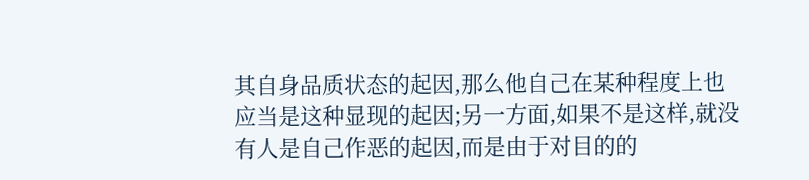其自身品质状态的起因,那么他自己在某种程度上也应当是这种显现的起因;另一方面,如果不是这样,就没有人是自己作恶的起因,而是由于对目的的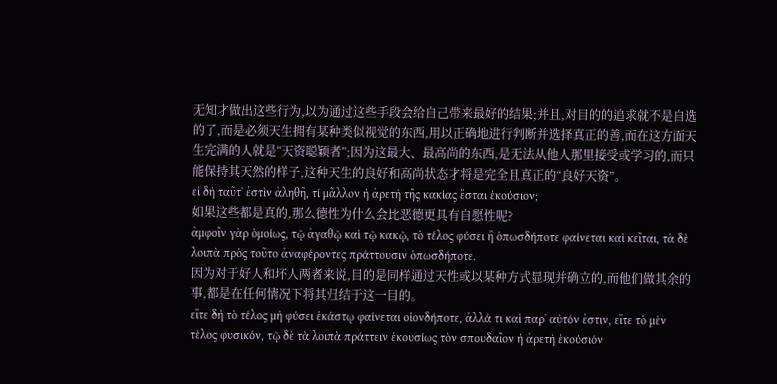无知才做出这些行为,以为通过这些手段会给自己带来最好的结果;并且,对目的的追求就不是自选的了,而是必须天生拥有某种类似视觉的东西,用以正确地进行判断并选择真正的善,而在这方面天生完满的人就是“天资聪颖者”;因为这最大、最高尚的东西,是无法从他人那里接受或学习的,而只能保持其天然的样子,这种天生的良好和高尚状态才将是完全且真正的“良好天资”。
εἰ δὴ ταῦτʼ ἐστὶν ἀληθῆ, τί μᾶλλον ἡ ἀρετὴ τῆς κακίας ἔσται ἑκούσιον;
如果这些都是真的,那么德性为什么会比恶德更具有自愿性呢?
ἀμφοῖν γὰρ ὁμοίως, τῷ ἀγαθῷ καὶ τῷ κακῷ, τὸ τέλος φύσει ἢ ὁπωσδήποτε φαίνεται καὶ κεῖται, τὰ δὲ λοιπὰ πρὸς τοῦτο ἀναφέροντες πράττουσιν ὁπωσδήποτε.
因为对于好人和坏人两者来说,目的是同样通过天性或以某种方式显现并确立的,而他们做其余的事,都是在任何情况下将其归结于这一目的。
εἴτε δὴ τὸ τέλος μὴ φύσει ἑκάστῳ φαίνεται οἱονδήποτε, ἀλλά τι καὶ παρʼ αὐτόν ἐστιν, εἴτε τὸ μὲν τέλος φυσικόν, τῷ δὲ τὰ λοιπὰ πράττειν ἑκουσίως τὸν σπουδαῖον ἡ ἀρετὴ ἑκούσιόν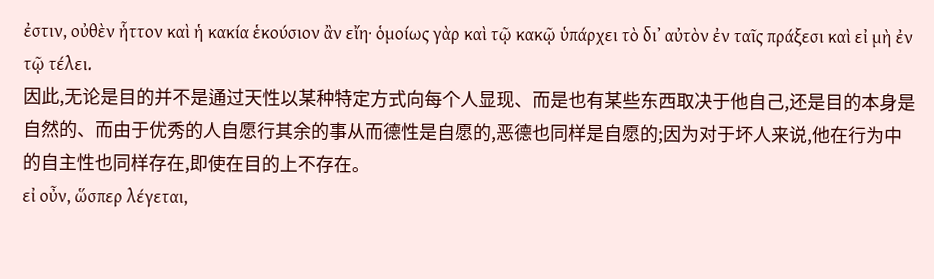ἐστιν, οὐθὲν ἧττον καὶ ἡ κακία ἑκούσιον ἂν εἴη· ὁμοίως γὰρ καὶ τῷ κακῷ ὑπάρχει τὸ διʼ αὐτὸν ἐν ταῖς πράξεσι καὶ εἰ μὴ ἐν τῷ τέλει.
因此,无论是目的并不是通过天性以某种特定方式向每个人显现、而是也有某些东西取决于他自己,还是目的本身是自然的、而由于优秀的人自愿行其余的事从而德性是自愿的,恶德也同样是自愿的;因为对于坏人来说,他在行为中的自主性也同样存在,即使在目的上不存在。
εἰ οὖν, ὥσπερ λέγεται,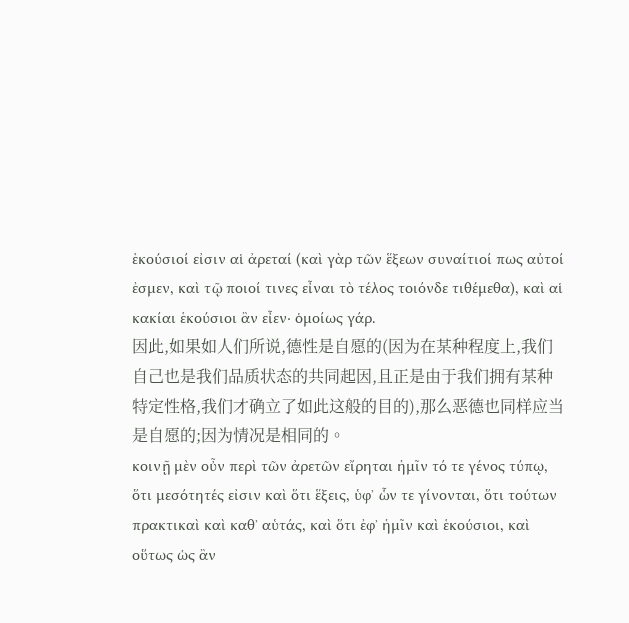ἑκούσιοί εἰσιν αἱ ἀρεταί (καὶ γὰρ τῶν ἕξεων συναίτιοί πως αὐτοί ἐσμεν, καὶ τῷ ποιοί τινες εἶναι τὸ τέλος τοιόνδε τιθέμεθα), καὶ αἱ κακίαι ἑκούσιοι ἂν εἶεν· ὁμοίως γάρ.
因此,如果如人们所说,德性是自愿的(因为在某种程度上,我们自己也是我们品质状态的共同起因,且正是由于我们拥有某种特定性格,我们才确立了如此这般的目的),那么恶德也同样应当是自愿的;因为情况是相同的。
κοινῇ μὲν οὖν περὶ τῶν ἀρετῶν εἴρηται ἡμῖν τό τε γένος τύπῳ, ὅτι μεσότητές εἰσιν καὶ ὅτι ἕξεις, ὑφʼ ὧν τε γίνονται, ὅτι τούτων πρακτικαὶ καὶ καθʼ αὑτάς, καὶ ὅτι ἐφʼ ἡμῖν καὶ ἑκούσιοι, καὶ οὕτως ὡς ἂν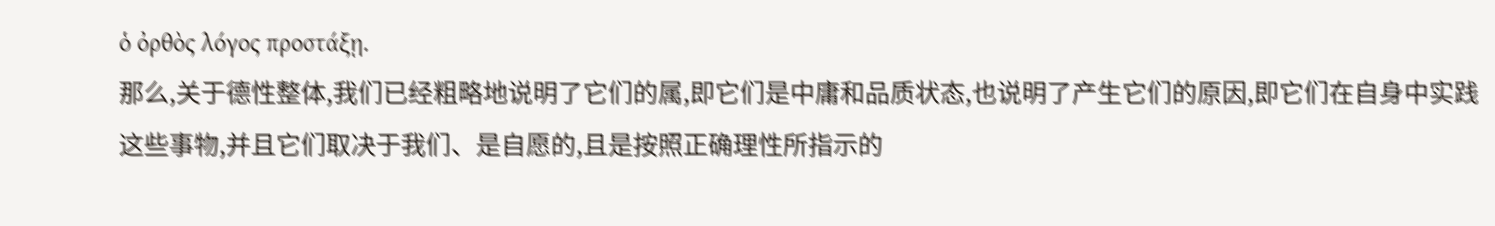ὁ ὀρθὸς λόγος προστάξῃ.
那么,关于德性整体,我们已经粗略地说明了它们的属,即它们是中庸和品质状态,也说明了产生它们的原因,即它们在自身中实践这些事物,并且它们取决于我们、是自愿的,且是按照正确理性所指示的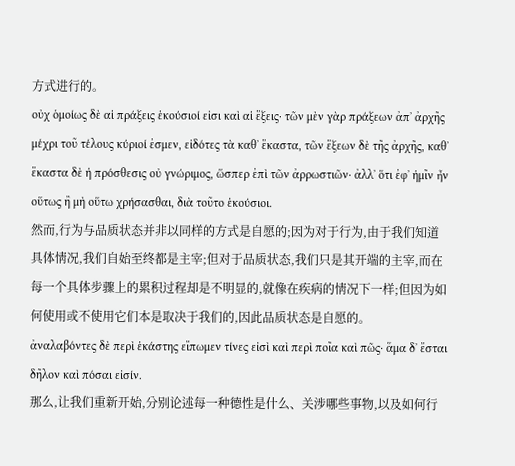方式进行的。
οὐχ ὁμοίως δὲ αἱ πράξεις ἑκούσιοί εἰσι καὶ αἱ ἕξεις· τῶν μὲν γὰρ πράξεων ἀπʼ ἀρχῆς μέχρι τοῦ τέλους κύριοί ἐσμεν, εἰδότες τὰ καθʼ ἕκαστα, τῶν ἕξεων δὲ τῆς ἀρχῆς, καθʼ ἕκαστα δὲ ἡ πρόσθεσις οὐ γνώριμος, ὥσπερ ἐπὶ τῶν ἀρρωστιῶν· ἀλλʼ ὅτι ἐφʼ ἡμῖν ἦν οὕτως ἢ μὴ οὕτω χρήσασθαι, διὰ τοῦτο ἑκούσιοι.
然而,行为与品质状态并非以同样的方式是自愿的;因为对于行为,由于我们知道具体情况,我们自始至终都是主宰;但对于品质状态,我们只是其开端的主宰,而在每一个具体步骤上的累积过程却是不明显的,就像在疾病的情况下一样;但因为如何使用或不使用它们本是取决于我们的,因此品质状态是自愿的。
ἀναλαβόντες δὲ περὶ ἑκάστης εἴπωμεν τίνες εἰσὶ καὶ περὶ ποῖα καὶ πῶς· ἅμα δʼ ἔσται δῆλον καὶ πόσαι εἰσίν.
那么,让我们重新开始,分别论述每一种德性是什么、关涉哪些事物,以及如何行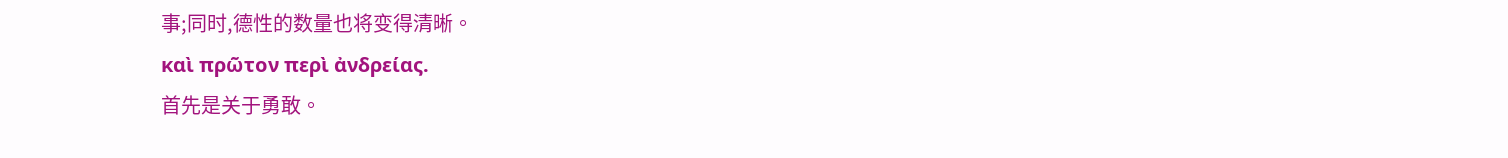事;同时,德性的数量也将变得清晰。
καὶ πρῶτον περὶ ἀνδρείας.
首先是关于勇敢。